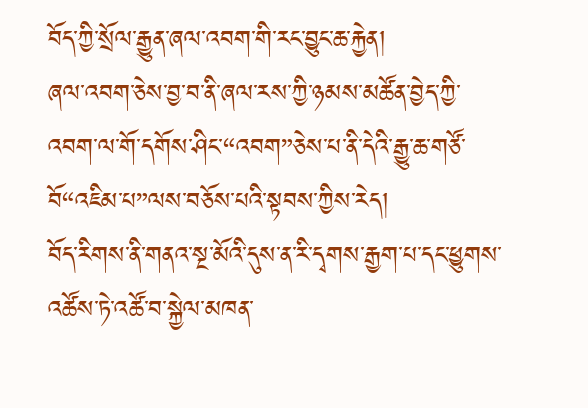བོད་ཀྱི་སྲོལ་རྒྱུན་ཞལ་འབག་གི་རང་བྱུང་ཆ་རྐྱེན།
ཞལ་འབག་ཅེས་བྱ་བ་ནི་ཞལ་རས་ཀྱི་ཉམས་མཚོན་བྱེད་ཀྱི་འབག་ལ་གོ་དགོས་ཤིང་“འབག”ཅེས་པ་ནི་དེའི་རྒྱུ་ཆ་གཙོ་བོ“འཇིམ་པ”ལས་བཅོས་པའི་སྟབས་ཀྱིས་རེད།
བོད་རིགས་ནི་གནའ་སྔ་མོའི་དུས་ན་རི་དྭགས་རྒྱག་པ་དང་ཕྱུགས་འཚོས་ཏེ་འཚོ་བ་སྐྱེལ་མཁན་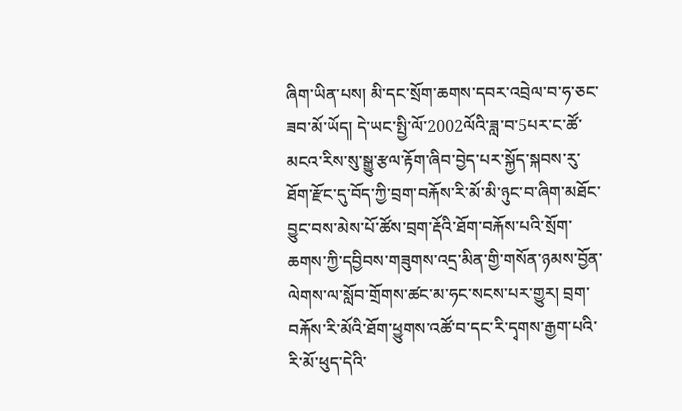ཞིག་ཡིན་པས། མི་དང་སྲོག་ཆགས་དབར་འབྲེལ་བ་ཧ་ཅང་ཟབ་མོ་ཡོད། དེ་ཡང་སྤྱི་ལོ་2002ལོའི་ཟླ་བ་5པར་ང་ཚོ་མངའ་རིས་སུ་སྒྱུ་རྩལ་རྟོག་ཞིབ་བྱེད་པར་སྐྱོད་སྐབས་རུ་ཐོག་རྫོང་དུ་བོད་ཀྱི་བྲག་བརྐོས་རི་མོ་མི་ཉུང་བ་ཞིག་མཐོང་བྱུང་བས་མེས་པོ་ཚོས་བྲག་རྡོའི་ཐོག་བརྐོས་པའི་སྲོག་ཆགས་ཀྱི་དབྱིབས་གཟུགས་འདྲ་མིན་གྱི་གསོན་ཉམས་བྱོན་ལེགས་ལ་སློབ་གྲོགས་ཚང་མ་ཧང་སངས་པར་གྱུར། བྲག་བརྐོས་རི་མོའི་ཐོག་ཕྱུགས་འཚོ་བ་དང་རི་དྭགས་རྒྱག་པའི་རི་མོ་ཕུད་དེའི་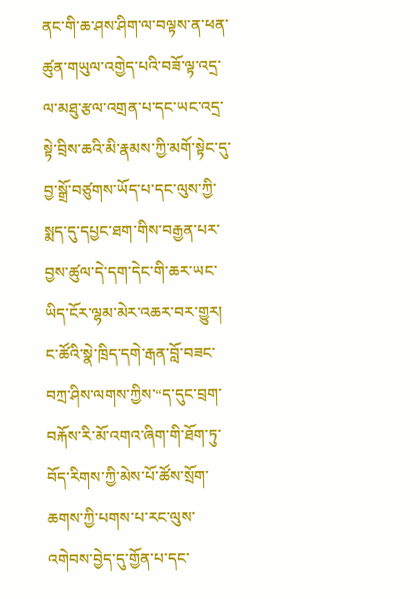ནང་གི་ཆ་ཤས་ཤིག་ལ་བལྟས་ན་ཕན་ཚུན་གཡུལ་འགྱེད་པའི་བཟོ་ལྟ་འདྲ་ལ་མཐུ་རྩལ་འགྲན་པ་དང་ཡང་འདྲ་སྟེ་བྲིས་ཆའི་མི་རྣམས་ཀྱི་མགོ་སྟེང་དུ་བྱ་སྒྲོ་བཙུགས་ཡོད་པ་དང་ལུས་ཀྱི་སྨད་དུ་དཔྱང་ཐག་གིས་བརྒྱན་པར་བྱས་ཚུལ་དེ་དག་དེང་གི་ཆར་ཡང་ཡིད་ངོར་ལྷམ་མེར་འཆར་བར་གྱུར། ང་ཚོའི་སྣེ་ཁྲིད་དགེ་རྒན་བློ་བཟང་བཀྲ་ཤིས་ལགས་ཀྱིས་“ད་དུང་བྲག་བརྐོས་རི་མོ་འགའ་ཞིག་གི་ཐོག་ཏུ་བོད་རིགས་ཀྱི་མེས་པོ་ཚོས་སྲོག་ཆགས་ཀྱི་པགས་པ་རང་ལུས་འགེབས་བྱེད་དུ་གྱོན་པ་དང་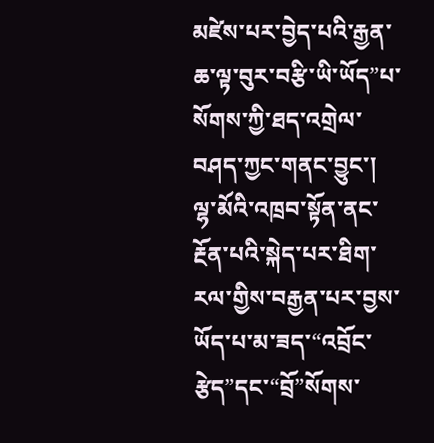མཛེས་པར་བྱེད་པའི་རྒྱན་ཆ་ལྟ་བུར་བརྩི་ཡི་ཡོད”པ་སོགས་ཀྱི་ཐད་འགྲེལ་བཤད་ཀྱང་གནང་བྱུང་། ལྷ་མོའི་འཁྲབ་སྟོན་ནང་རྔོན་པའི་སྐེད་པར་ཐིག་རལ་གྱིས་བརྒྱན་པར་བྱས་ཡོད་པ་མ་ཟད་“འབྲོང་རྩེད”དང་“བྲོ”སོགས་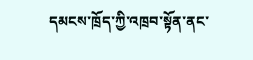དམངས་ཁྲོད་ཀྱི་འཁྲབ་སྟོན་ནང་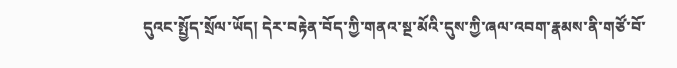དུའང་སྤྱོད་སྲོལ་ཡོད། དེར་བརྟེན་བོད་ཀྱི་གནའ་སྔ་མོའི་དུས་ཀྱི་ཞལ་འབག་རྣམས་ནི་གཙོ་བོ་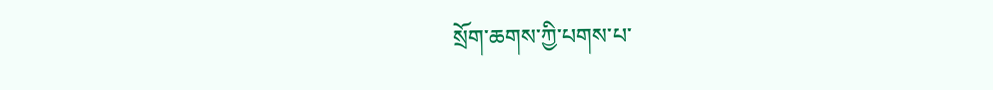སྲོག་ཆགས་ཀྱི་པགས་པ་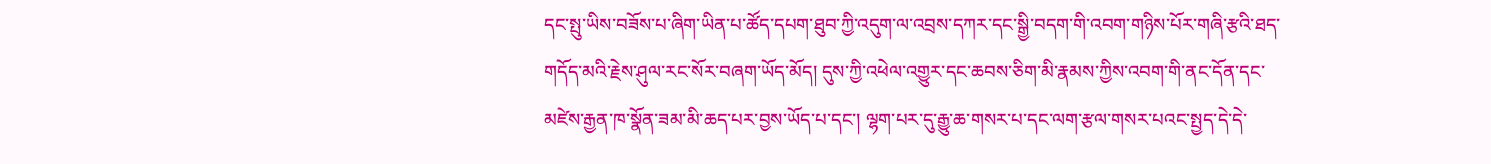དང་སྤུ་ཡིས་བཟོས་པ་ཞིག་ཡིན་པ་ཚོད་དཔག་ཐུབ་ཀྱི་འདུག་ལ་འབྲས་དཀར་དང་སྒྱི་བདག་གི་འབག་གཉིས་པོར་གཞི་རྩའི་ཐད་གདོད་མའི་རྗེས་ཤུལ་རང་སོར་བཞག་ཡོད་མོད། དུས་ཀྱི་འཕེལ་འགྱུར་དང་ཆབས་ཅིག་མི་རྣམས་ཀྱིས་འབག་གི་ནང་དོན་དང་མཛེས་རྒྱན་ཁ་སྣོན་ཟམ་མི་ཆད་པར་བྱས་ཡོད་པ་དང་། ལྷག་པར་དུ་རྒྱུ་ཆ་གསར་པ་དང་ལག་རྩལ་གསར་པའང་སྤྱད་དེ་དེ་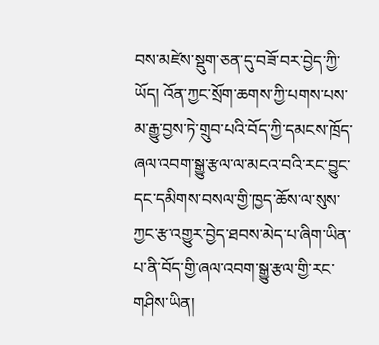བས་མཛེས་སྡུག་ཅན་དུ་བཟོ་བར་བྱེད་ཀྱི་ཡོད། འོན་ཀྱང་སྲོག་ཆགས་ཀྱི་པགས་པས་མ་རྒྱུ་བྱས་ཏེ་གྲུབ་པའི་བོད་ཀྱི་དམངས་ཁྲོད་ཞལ་འབག་སྒྱུ་རྩལ་ལ་མངའ་བའི་རང་བྱུང་དང་དམིགས་བསལ་གྱི་ཁྱད་ཆོས་ལ་སུས་ཀྱང་རྩ་འགྱུར་བྱེད་ཐབས་མེད་པ་ཞིག་ཡིན་པ་ནི་བོད་གྱི་ཞལ་འབག་སྒྱུ་རྩལ་གྱི་རང་གཤིས་ཡིན།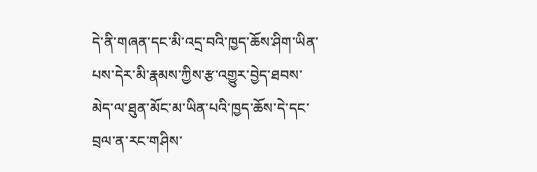དེ་ནི་གཞན་དང་མི་འདྲ་བའི་ཁྱད་ཆོས་ཤིག་ཡིན་པས་དེར་མི་རྣམས་ཀྱིས་རྩ་འགྱུར་བྱེད་ཐབས་མེད་ལ་ཐུན་མོང་མ་ཡིན་པའི་ཁྱད་ཆོས་དེ་དང་བྲལ་ན་རང་གཤིས་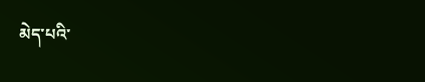མེད་པའི་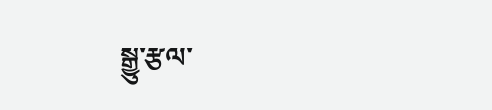སྒྱུ་རྩལ་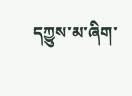དཀྱུས་མ་ཞིག་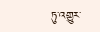ཏུ་འགྱུར་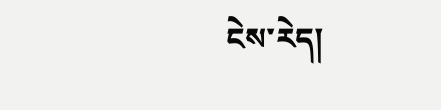ངེས་རེད།